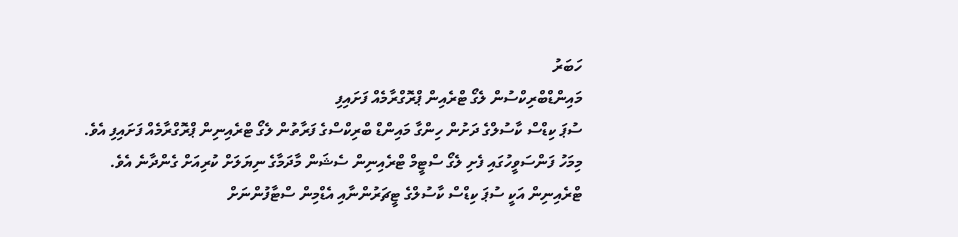ހަބަރު
މައިންޑްބްރިކްސުން ލެގޯ ޓްރެއިން ޕްރޮގްރާމެއް ފަށައިފި
ސުޕަ ކިޑްސް ކާސުލްގެ ދަށުން ހިންގާ މައިންޑް ބްރިކްސްގެ ފަރާތުން ލެގޯ ޓްރެއިނިން ޕްރޮގްރާމެއް ފަށައިފި އެވެ.
މިމަހު ފަންސަވީހުގައި ފެށި ލެގޯ ސްޓީމް ޓްރެއިނިން ސެޝަން މާދަމާގެ ނިޔަލަށް ކުރިއަށް ގެންދާނެ އެވެ. ޓްރެއިނިން އަކީ ސުޕަ ކިޑްސް ކާސުލްގެ ޓީޗަރުންނާއި އެޑްމިން ސްޓާފުންނަށް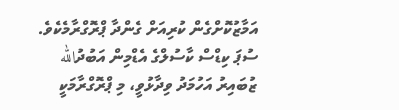އަމާޒުކޮށްގެން ކުރިއަށް ގެންދާ ޕްރޮގްރާމެކެވެ.
ސުޕަ ކިޑްސް ކާސުލްގެ އެޑްމިން އަބުދުالله ޒުބައިރު އަހުމަދު ވިދާޅުވީ، މި ޕްރޮގްރާމަކީ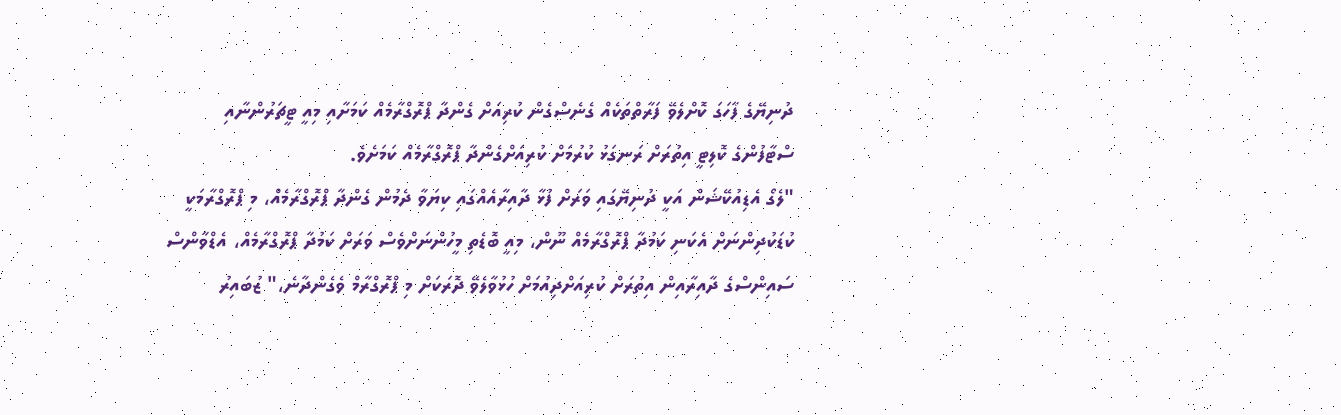ދުނިޔޭގެ ފާހަގަ ކޮށްލެވޭ ފަރާތްތަކެއް ގެނެސްގެން ކުރިއަށް ގެންދާ ޕްރޮގްރާމެއް ކަމަށާއި މިއީ ޓީޗަރުންނާއި ސްޓާފުންގެ ކޮލިޓީ އިތުރަށް ރަނގަޅު ކުރުމަށް ކުރިއަށްގެންދާ ޕްރޮގްރާމެއް ކަމަށެވެ.
"ލެގޯ އެޑިއުކޭޝަން އަކީ ދުނިޔޭގައި ވަރަށް ފުޅާ ދާއިރާއެއްގައި ކިޔަވާ ދެމުން ގެންދާ ޕްރޮގްރާމެއް، މި ޕްރޮގްރާމަކީ ކުޑަކުދިންނަށް އެކަނި ކަމުދާ ޕްރޮގްރާމެއް ނޫން، މިއީ ބޮޑެތި މީހުންނަށްވެސް ވަރަށް ކަމުދާ ޕްރޮގްރާމެއް، އެޑްވާންސް ސައިންސްގެ ދާއިރާއިން އިތުރަށް ކުރިއަށްދިއުމަށް ހުޅުވާލެވޭ ދޮރަކަށް މި ޕްރޮގްރާމް ވެގެންދާނެ،" ޒުބައިރު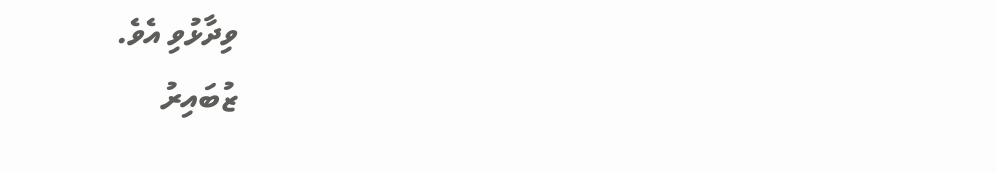ވިދާޅުވި އެވެ.
ޒުބައިރު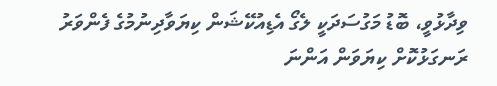ވިދާޅުވީ، ބޮޑު މަގުސަދަކީ ލެގޯ އެޑިއުކޭޝަން ކިޔަވާދިނުމުގެ ފެންވަރު ރަނގަޅުކޮށް ކިޔަވަން އަންނަ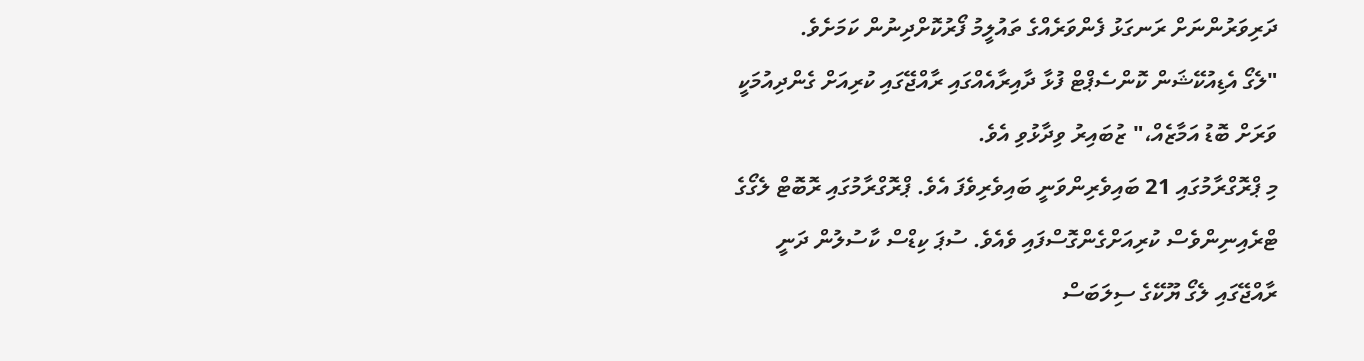ދަރިވަރުންނަށް ރަނގަޅު ފެންވަރެއްގެ ތައުލީމު ފޯރުކޮށްދިނުން ކަމަށެވެ.
"ލެގޯ އެޑިއުކޭޝަން ކޮންސެޕްޓް ފުޅާ ދާއިރާއެއްގައި ރާއްޖޭގައި ކުރިއަށް ގެންދިއުމަކީ ވަރަށް ބޮޑު އަމާޒެއް،" ޒުބައިރު ވިދާޅުވި އެވެ.
މި ޕްރޮގްރާމުގައި 21 ބައިވެރިންވަނީ ބައިވެރިވެފަ އެވެ. ޕްރޮގްރާމުގައި ރޮބޮޓް ލެގޯގެ ޓްރެއިނިންވެސް ކުރިއަށްގެންގޮސްފައި ވެއެވެ. ސުޕަ ކިޑްސް ކާސުލުން ދަނީ ރާއްޖޭގައި ލެގޯ ޔޫކޭގެ ސިލަބަސް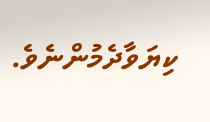ކިޔަވާދެމުންނެވެ.